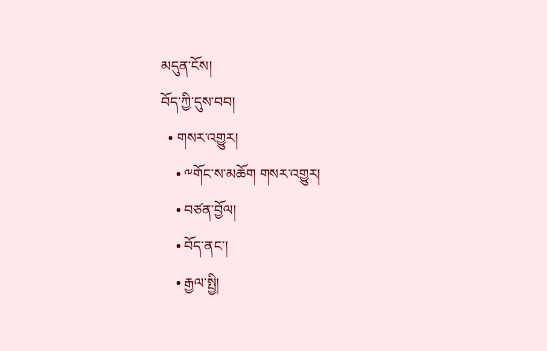མདུན་ངོས།
བོད་ཀྱི་དུས་བབ།
  • གསར་འགྱུར།
    • ༸གོང་ས་མཆོག གསར་འགྱུར།
    • བཙན་བྱོལ།
    • བོད་ནང་།
    • རྒྱལ་སྤྱི།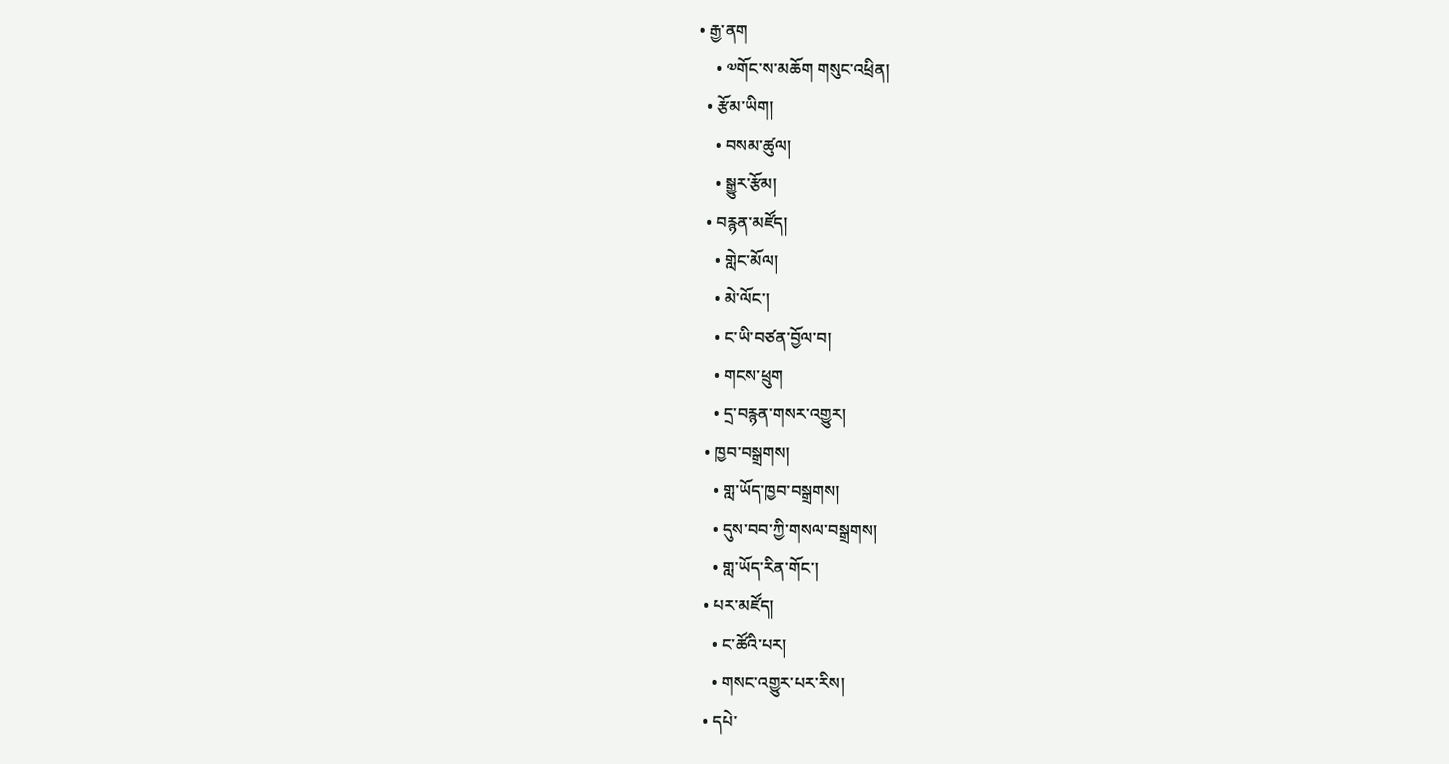• རྒྱ་ནག
    • ༧གོང་ས་མཆོག གསུང་འཕྲིན།
  • རྩོམ་ཡིག།
    • བསམ་ཚུལ།
    • སྒྱུར་རྩོམ།
  • བརྙན་མཛོད།
    • གླེང་མོལ།
    • མེ་ལོང་།
    • ང་ཡི་བཙན་བྱོལ་བ།
    • གངས་ཕྲུག
    • དྲ་བརྙན་གསར་འགྱུར།
  • ཁྱབ་བསྒྲགས།
    • གླ་ཡོད་ཁྱབ་བསྒྲགས།
    • དུས་བབ་ཀྱི་གསལ་བསྒྲགས།
    • གླ་ཡོད་རིན་གོང་།
  • པར་མཛོད།
    • ང་ཚོའི་པར།
    • གསང་འགྱུར་པར་རིས།
  • དཔེ་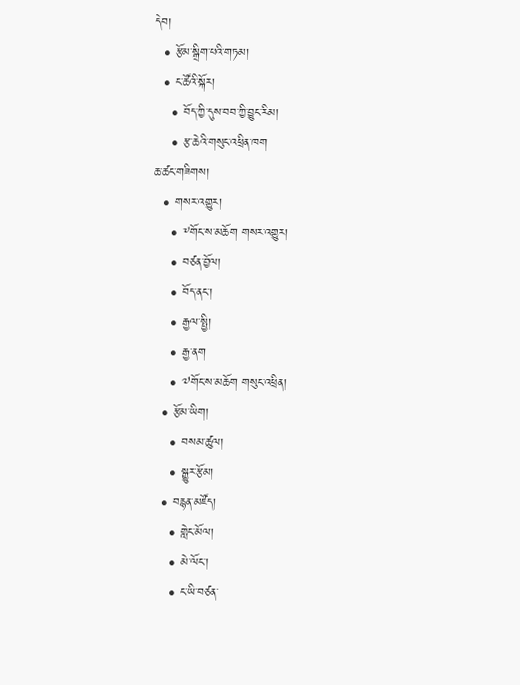དེབ།
  • རྩོམ་སྒྲིག་པའི་གཏམ།
  • ང་ཚོའི་སྐོར།
    • བོད་ཀྱི་དུས་བབ་ཀྱི་བྱུང་རིམ།
    • རྩ་ཆེའི་གསུང་འཕྲིན་ཁག
ཆ་ཚང་གཟིགས།
  • གསར་འགྱུར།
    • ༸གོང་ས་མཆོག གསར་འགྱུར།
    • བཙན་བྱོལ།
    • བོད་ནང་།
    • རྒྱལ་སྤྱི།
    • རྒྱ་ནག
    • ༧གོང་ས་མཆོག གསུང་འཕྲིན།
  • རྩོམ་ཡིག།
    • བསམ་ཚུལ།
    • སྒྱུར་རྩོམ།
  • བརྙན་མཛོད།
    • གླེང་མོལ།
    • མེ་ལོང་།
    • ང་ཡི་བཙན་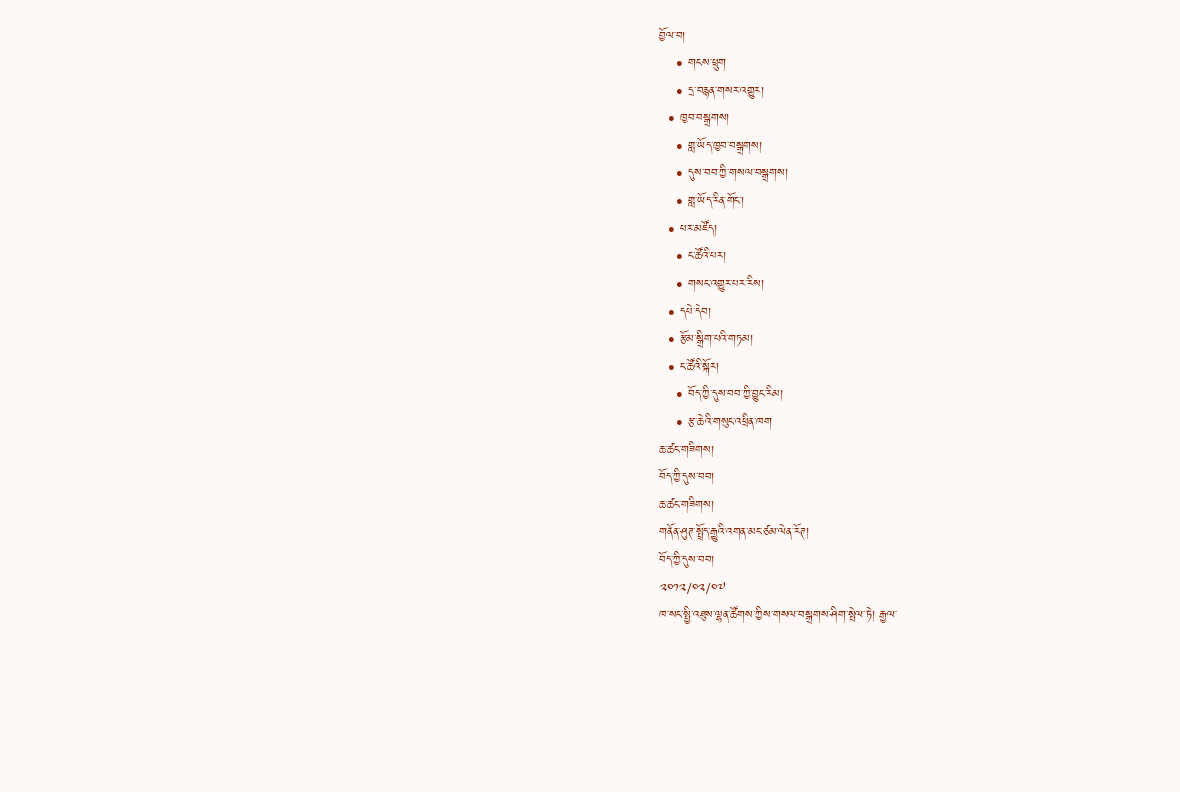བྱོལ་བ།
    • གངས་ཕྲུག
    • དྲ་བརྙན་གསར་འགྱུར།
  • ཁྱབ་བསྒྲགས།
    • གླ་ཡོད་ཁྱབ་བསྒྲགས།
    • དུས་བབ་ཀྱི་གསལ་བསྒྲགས།
    • གླ་ཡོད་རིན་གོང་།
  • པར་མཛོད།
    • ང་ཚོའི་པར།
    • གསང་འགྱུར་པར་རིས།
  • དཔེ་དེབ།
  • རྩོམ་སྒྲིག་པའི་གཏམ།
  • ང་ཚོའི་སྐོར།
    • བོད་ཀྱི་དུས་བབ་ཀྱི་བྱུང་རིམ།
    • རྩ་ཆེའི་གསུང་འཕྲིན་ཁག
ཆ་ཚང་གཟིགས།
བོད་ཀྱི་དུས་བབ།
ཆ་ཚང་གཟིགས།
གནོན་ཤུཊ་སྤྲོད་རྒྱུའི་འགན་མང་ཙམ་ལེན་རོཊ།
བོད་ཀྱི་དུས་བབ།
༢༠༡༢/༠༢/༠༧
ཁ་སང་སྤྱི་འཐུས་ལྷན་ཚོགས་ཀྱིས་གསལ་བསྒྲགས་ཤིག་སྤེལ་ཏེ། རྒྱལ་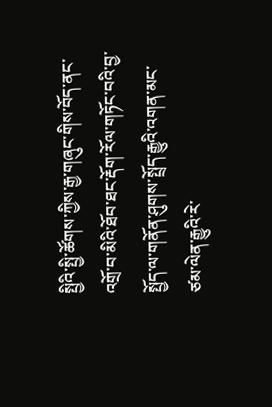སྤྱིའི་སྤྱི་ཚོགས་ཀྱིས་རྒྱ་གཞུང་གིས་བོད་ནང་འགྲོ་བ་མིའི་ཐོབ་ཐང་རྡོག་རོལ་གཏོང་བའི་བྱ་སྤྱོད་ལ་གནོན་ཤུགས་སྤྲོད་རྒྱུའི་འགན་མང་ཙམ་ལེན་རྒྱུའི་རེ་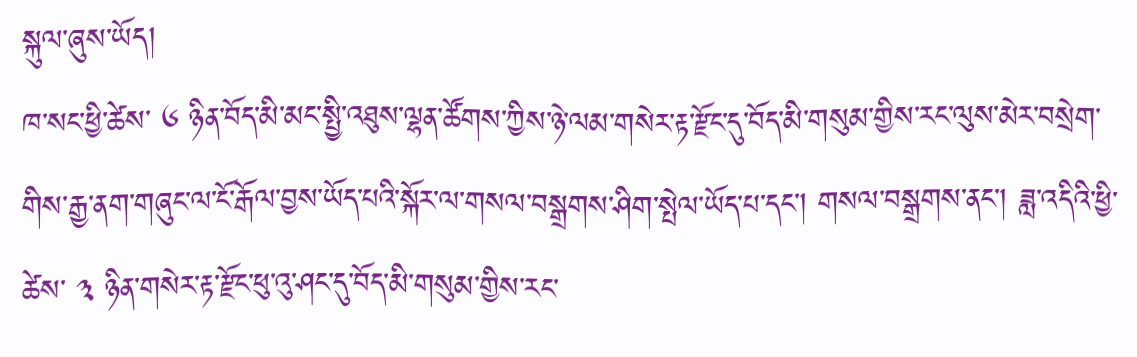སྐུལ་ཞུས་ཡོད།
ཁ་སང་ཕྱི་ཚེས་ ༦ ཉིན་བོད་མི་མང་སྤྱི་འཐུས་ལྷན་ཚོགས་ཀྱིས་ཉེ་ལམ་གསེར་རྟ་རྫོང་དུ་བོད་མི་གསུམ་གྱིས་རང་ལུས་མེར་བསྲེག་གིས་རྒྱ་ནག་གཞུང་ལ་ངོ་རྒོལ་བྱས་ཡོད་པའི་སྐོར་ལ་གསལ་བསྒྲགས་ཤིག་སྤེལ་ཡོད་པ་དང་། གསལ་བསྒྲགས་ནང་། ཟླ་འདིའི་ཕྱི་ཚེས་ ༣ ཉིན་གསེར་རྟ་རྫོང་ཕུ་འུ་ཤང་དུ་བོད་མི་གསུམ་གྱིས་རང་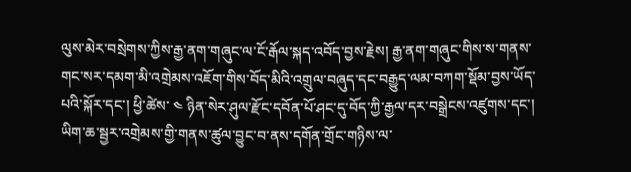ལུས་མེར་བསྲེགས་ཀྱིས་རྒྱ་ནག་གཞུང་ལ་ངོ་རྒོལ་སྐད་འབོད་བྱས་རྗེས། རྒྱ་ནག་གཞུང་གིས་ས་གནས་གང་སར་དམག་མི་འགྲེམས་འཇོག་གིས་བོད་མིའི་འགྲུལ་བཞུད་དང་བརྒྱུད་ལམ་བཀག་སྡོམ་བྱས་ཡོད་པའི་སྐོར་དང་། ཕྱི་ཚེས་ ༤ ཉིན་སེར་ཤུལ་རྫོང་དབོན་པོ་ཤང་དུ་བོད་ཀྱི་རྒྱལ་དར་བསྒྲེངས་འཛུགས་དང་། ཡིག་ཆ་སྦྱར་འགྲེམས་གྱི་གནས་ཚུལ་བྱུང་བ་ནས་དགོན་གྲོང་གཉིས་ལ་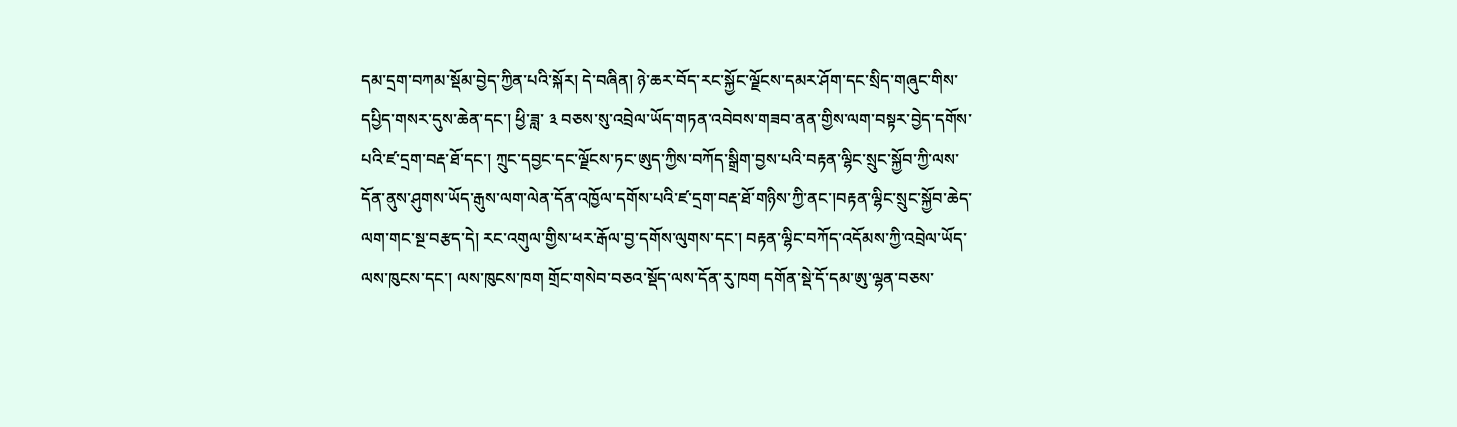དམ་དྲག་བཀམ་སྡོམ་བྱེད་ཀྱིན་པའི་སྐོར། དེ་བཞིན། ཉེ་ཆར་བོད་རང་སྐྱོང་ལྗོངས་དམར་ཤོག་དང་སྲིད་གཞུང་གིས་དཔྱིད་གསར་དུས་ཆེན་དང་། ཕྱི་ཟླ་ ༣ བཅས་སུ་འབྲེལ་ཡོད་གཏན་འབེབས་གཟབ་ནན་གྱིས་ལག་བསྟར་བྱེད་དགོས་པའི་ཛ་དྲག་བརྡ་ཐོ་དང་། ཀྲུང་དབྱང་དང་ལྗོངས་ཏང་ཨུད་ཀྱིས་བཀོད་སྒྲིག་བྱས་པའི་བརྟན་ལྷིང་སྲུང་སྐྱོབ་ཀྱི་ལས་དོན་ནུས་ཤུགས་ཡོད་རྒུས་ལག་ལེན་དོན་འཁྱོལ་དགོས་པའི་ཛ་དྲག་བརྡ་ཐོ་གཉིས་ཀྱི་ནང་།བརྟན་ལྷིང་སྲུང་སྐྱོབ་ཆེད་ལག་གང་སྔ་བརྩད་དེ། རང་འགུལ་གྱིས་ཕར་རྒོལ་བྱ་དགོས་ལུགས་དང་། བརྟན་ལྷིང་བཀོད་འདོམས་ཀྱི་འབྲེལ་ཡོད་ལས་ཁུངས་དང་། ལས་ཁུངས་ཁག གྲོང་གསེབ་བཅའ་སྡོད་ལས་དོན་རུ་ཁག དགོན་སྡེ་དོ་དམ་ཨུ་ལྷན་བཅས་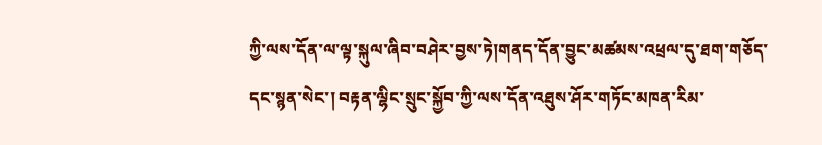ཀྱི་ལས་དོན་ལ་ལྟ་སྐུལ་ཞིབ་བཤེར་བྱས་ཏེ།གནད་དོན་བྱུང་མཚམས་འཕྲལ་དུ་ཐག་གཅོད་དང་སྙན་སེང་། བརྟན་ལྷིང་སྲུང་སྐྱོབ་ཀྱི་ལས་དོན་འཐུས་ཤོར་གཏོང་མཁན་རིམ་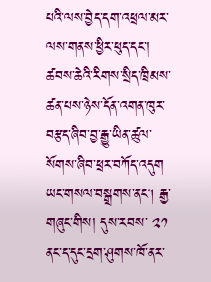པའི་ལས་བྱེད་དག་འཕྲལ་མར་ལས་གནས་ཕྱིར་ཕུད་དང་། ཚབས་ཆེའི་རིགས་སྲིད་ཁྲིམས་ཚན་པས་ཉེས་དོན་འགན་ཁུར་བརྩད་ཞིབ་བྱ་རྒྱུ་ཡིན་ཚུལ་སོགས་ཞིབ་ཕྲར་བཀོད་འདུག
ཡང་གསལ་བསྒྲགས་ནང། རྒྱ་གཞུང་གིས། དུས་རབས་ ༢༡ ནང་ད་དུང་དྲག་ཤུགས་ཁོ་ནར་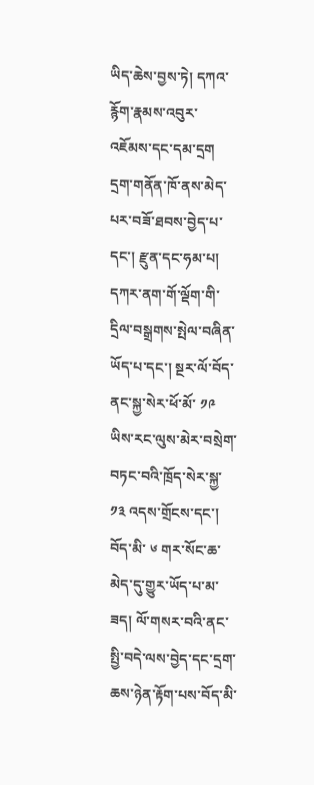ཡིད་ཆེས་བྱས་ཏེ། དཀའ་རྙོག་རྣམས་འབུར་འཇོམས་དང་དམ་དྲག དྲག་གནོན་ཁོ་ནས་མེད་པར་བཟོ་ཐབས་བྱེད་པ་དང་། རྫུན་དང་ཧམ་པ། དཀར་ནག་གོ་ལྡོག་གི་དྲིལ་བསྒྲགས་སྤེལ་བཞིན་ཡོད་པ་དང་། སྔར་ལོ་བོད་ནང་སྐྱ་སེར་ཕོ་མོ་ ༡༩ ཡིས་རང་ལུས་མེར་བསྲེག་བཏང་བའི་ཁྲོད་སེར་སྐྱ་ ༡༣ འདས་གྲོངས་དང་། བོད་མི་ ༦ གར་སོང་ཆ་མེད་དུ་གྱུར་ཡོད་པ་མ་ཟད། ལོ་གསར་བའི་ནང་སྤྱི་བདེ་ལས་བྱེད་དང་དྲག་ཆས་ཉེན་རྟོག་པས་བོད་མི་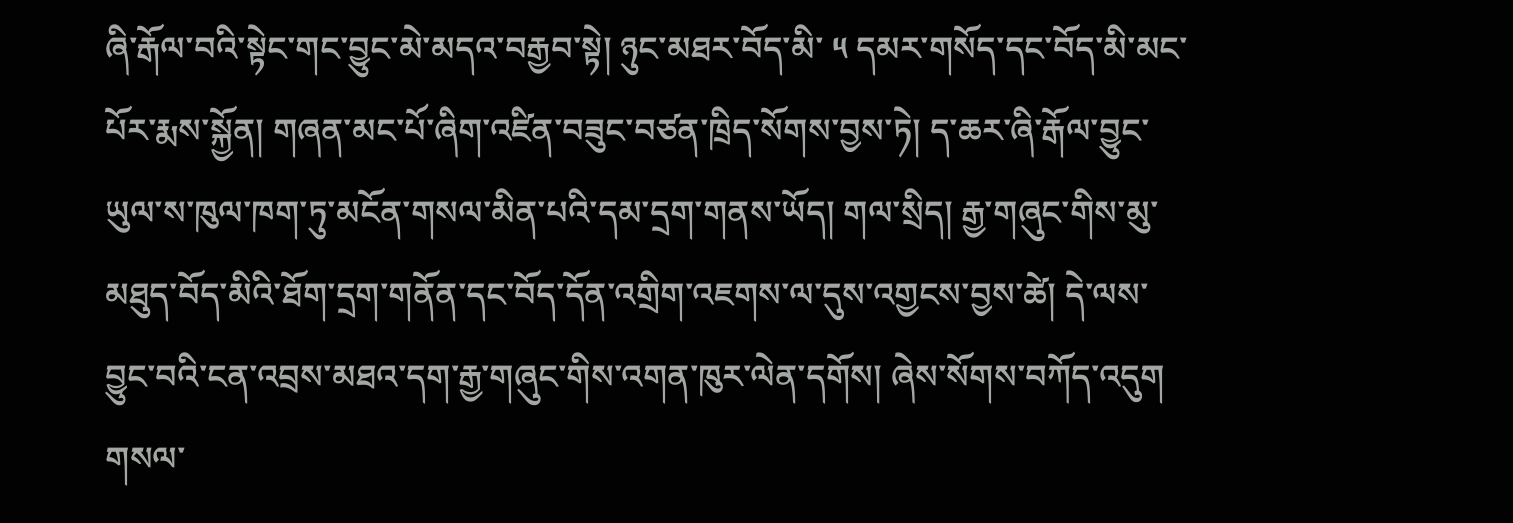ཞི་རྒོལ་བའི་སྟེང་གང་བྱུང་མེ་མདའ་བརྒྱབ་སྟེ། ཉུང་མཐར་བོད་མི་ ༥ དམར་གསོད་དང་བོད་མི་མང་པོར་རྨས་སྐྱོན། གཞན་མང་པོ་ཞིག་འཛིན་བཟུང་བཙན་ཁྲིད་སོགས་བྱས་ཏེ། ད་ཆར་ཞི་རྒོལ་བྱུང་ཡུལ་ས་ཁུལ་ཁག་ཏུ་མངོན་གསལ་མིན་པའི་དམ་དྲག་གནས་ཡོད། གལ་སྲིད། རྒྱ་གཞུང་གིས་མུ་མཐུད་བོད་མིའི་ཐོག་དྲག་གནོན་དང་བོད་དོན་འགྲིག་འཇགས་ལ་དུས་འགྱངས་བྱས་ཚེ། དེ་ལས་བྱུང་བའི་ངན་འབྲས་མཐའ་དག་རྒྱ་གཞུང་གིས་འགན་ཁུར་ལེན་དགོས། ཞེས་སོགས་བཀོད་འདུག
གསལ་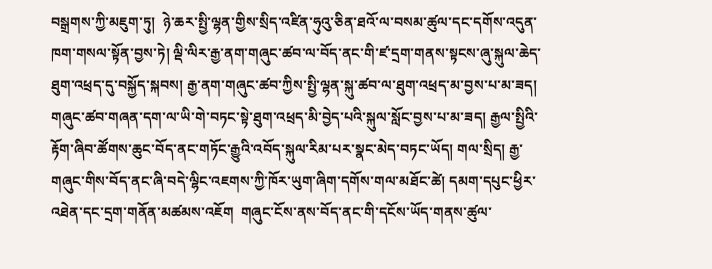བསྒྲགས་ཀྱི་མཇུག་ཏུ།  ཉེ་ཆར་སྤྱི་ལྷན་གྱིས་སྲིད་འཛིན་ཧུའུ་ཅིན་ཐའོ་ལ་བསམ་ཚུལ་དང་དགོས་འདུན་ཁག་གསལ་སྟོན་བྱས་ཏེ། ལྡི་ལིར་རྒྱ་ནག་གཞུང་ཚབ་ལ་བོད་ནང་གི་ཛ་དྲག་གནས་སྟངས་ཞུ་སྐུལ་ཆེད་ཐུག་འཕྲད་དུ་བསྐྱོད་སྐབས། རྒྱ་ནག་གཞུང་ཚབ་ཀྱིས་སྤྱི་ལྷན་སྐུ་ཚབ་ལ་ཐུག་འཕྲད་མ་བྱས་པ་མ་ཟད། གཞུང་ཚབ་གཞན་དག་ལ་ཡི་གེ་བཏང་སྟེ་ཐུག་འཕྲད་མི་བྱེད་པའི་སྐུལ་སློང་བྱས་པ་མ་ཟད། རྒྱལ་སྤྱིའི་རྟོག་ཞིབ་ཚོགས་ཆུང་བོད་ནང་གཏོང་རྒྱུའི་འབོད་སྐུལ་རིམ་པར་སྣང་མེད་བཏང་ཡོད། གལ་སྲིད། རྒྱ་གཞུང་གིས་བོད་ནང་ཞི་བདེ་ལྷིང་འཇགས་ཀྱི་ཁོར་ཡུག་ཞིག་དགོས་གལ་མཐོང་ཚེ། དམག་དཔུང་ཕྱིར་འཐེན་དང་དྲག་གནོན་མཚམས་འཇོག  གཞུང་ངོས་ནས་བོད་ནང་གི་དངོས་ཡོད་གནས་ཚུལ་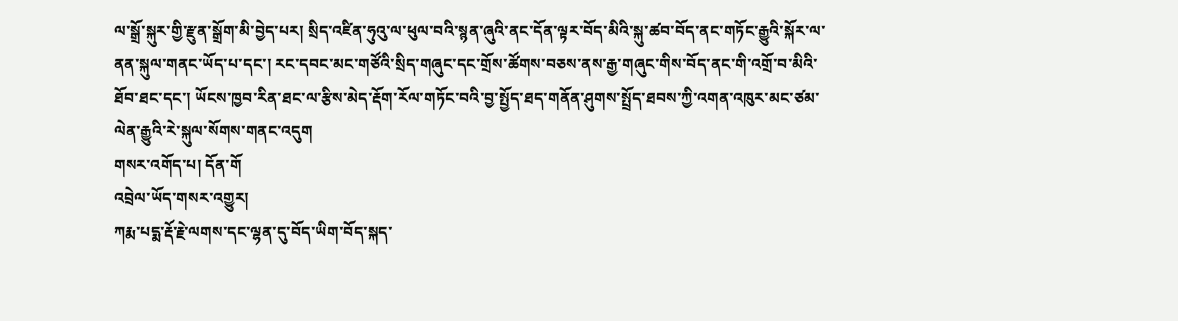ལ་སྒྲོ་སྐུར་གྱི་རྫུན་སྒྲོག་མི་བྱེད་པར། སྲིད་འཛིན་ཧུའུ་ལ་ཕུལ་བའི་སྙན་ཞུའི་ནང་དོན་ལྟར་བོད་མིའི་སྐུ་ཚབ་བོད་ནང་གཏོང་རྒྱུའི་སྐོར་ལ་ནན་སྐུལ་གནང་ཡོད་པ་དང་། རང་དབང་མང་གཙོའི་སྲིད་གཞུང་དང་གྲོས་ཚོགས་བཅས་ནས་རྒྱ་གཞུང་གིས་བོད་ནང་གི་འགྲོ་བ་མིའི་ཐོབ་ཐང་དང་། ཡོངས་ཁྱབ་རིན་ཐང་ལ་རྩིས་མེད་རྡོག་རོལ་གཏོང་བའི་བྱ་སྤྱོད་ཐད་གནོན་ཤུགས་སྤྲོད་ཐབས་ཀྱི་འགན་འཁུར་མང་ཙམ་ལེན་རྒྱུའི་རེ་སྐུལ་སོགས་གནང་འདུག
གསར་འགོད་པ། དོན་གོ
འབྲེལ་ཡོད་གསར་འགྱུར།
ཀརྨ་པདྨ་རྡོ་རྗེ་ལགས་དང་ལྷན་དུ་བོད་ཡིག་བོད་སྐད་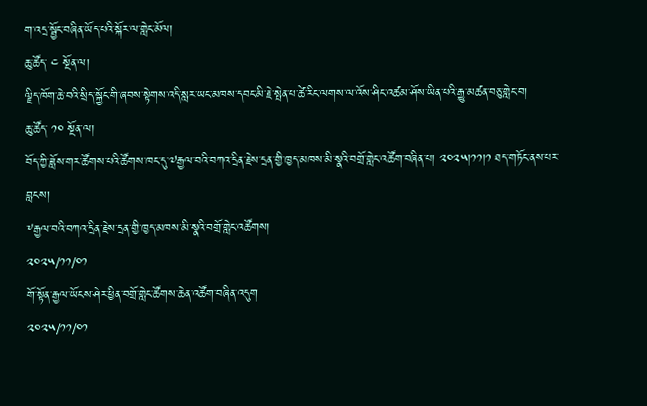ག་འདྲ་སྦྱོང་བཞིན་ཡོད་པའི་སྐོར་ལ་གླེང་མོལ།
ཆུ་ཚོད་ ༤ སྔོན་ལ།
ལྗིད་ཁོག་ཆེ་བའི་སྲིད་སྐྱོང་གི་ཞབས་སྟེགས་འདི་སླར་ཡང་མཁས་དབང་མི་རྗེ་སྤེན་པ་ཚེ་རིང་ལགས་ལ་འོས་ཤིང་འཚམ་ཤོས་ཡིན་པའི་རྒྱུ་མཚན་བཅུ་གླེང་བ།
ཆུ་ཚོད་ ༡༠ སྔོན་ལ།
བོད་ཀྱི་ཟློས་གར་ཚོགས་པའི་ཚོགས་ཁང་དུ་༧རྒྱལ་བའི་བཀའ་དྲིན་རྗེས་དྲན་གྱི་ཁྱད་མཁས་མི་སྣའི་བགྲོ་གླེང་འཚོག་བཞིན་པ། ༢༠༢༥།༡༡།༡ ཐད་གཏོང་ནས་པར་བླངས།
༸རྒྱལ་བའི་བཀའ་དྲིན་རྗེས་དྲན་གྱི་ཁྱད་མཁས་མི་སྣའི་བགྲོ་གླེང་འཚོགས།
༢༠༢༥/༡༡/༠༡
གོ་སྟོན་རྒྱལ་ཡོངས་ཤེར་ཕྱིན་བགྲོ་གླེང་ཚོགས་ཆེན་འཚོག་བཞིན་འདུག
༢༠༢༥/༡༡/༠༡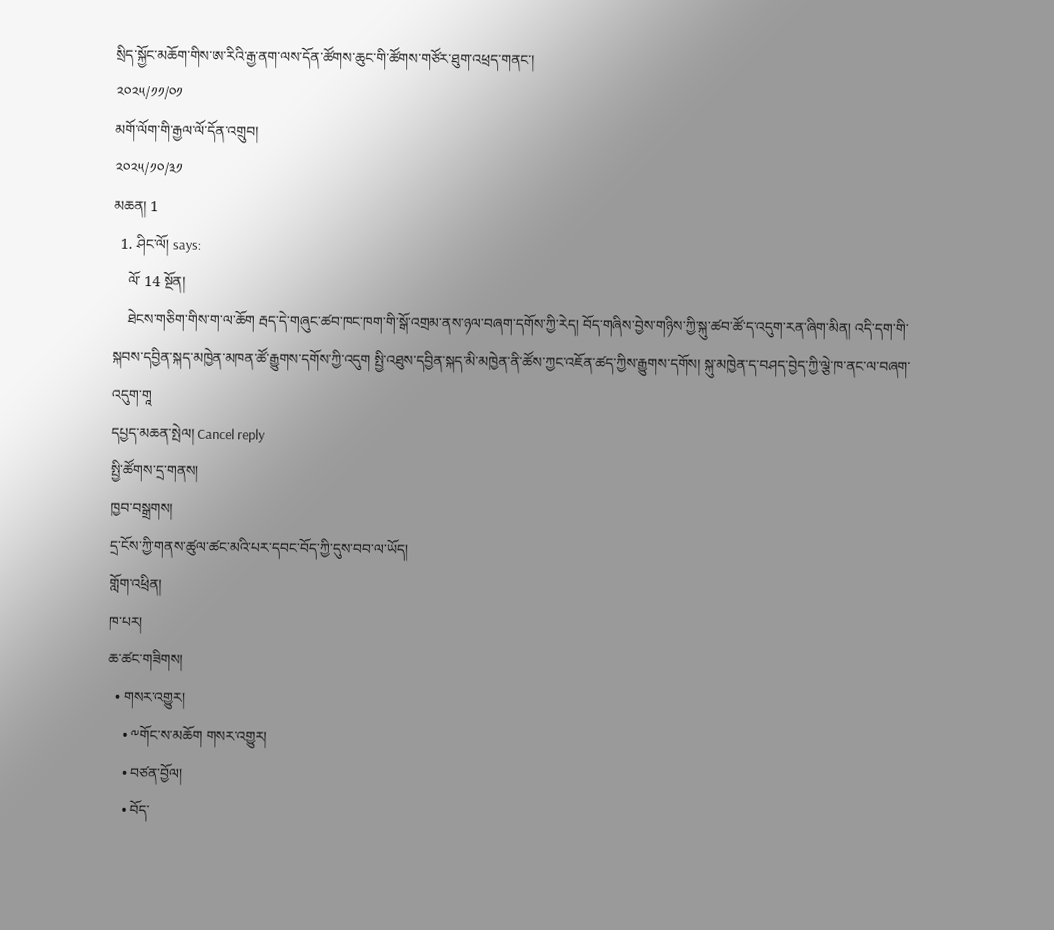སྲིད་སྐྱོང་མཆོག་གིས་ཨ་རིའི་རྒྱ་ནག་ལས་དོན་ཚོགས་ཆུང་གི་ཚོགས་གཙོར་ཐུག་འཕྲད་གནང་།
༢༠༢༥/༡༡/༠༡
མགོ་ལོག་གི་རྒྱལ་ལོ་དོན་འགྲུབ།
༢༠༢༥/༡༠/༣༡
མཆན། 1
  1. ཤིང་ལོ། says:
    ལོ་ 14 སྔོན།
    ཐེངས་གཅིག་གིས་ག་ལ་ཆོག རྦད་དེ་གཞུང་ཚབ་ཁང་ཁག་གི་སྒོ་འགྲམ་ནས་ཉལ་བཞག་དགོས་ཀྱི་རེད། བོད་གཞིས་བྱེས་གཉིས་ཀྱི་སྐུ་ཚབ་ཚོ་ད་འདུག་རན་ཞིག་མིན། འདི་དག་གི་སྐབས་དབྱིན་སྐད་མཁྱེན་མཁན་ཚོ་རྒྱུགས་དགོས་ཀྱི་འདུག སྤྱི་འཐུས་དབྱིན་སྐད་མི་མཁྱེན་ནི་ཚོས་ཀྱང་འཇོན་ཚད་ཀྱིས་རྒྱུགས་དགོས། སྐུ་མཁྱེན་ད་བཤད་བྱེད་ཀྱི་ལྕེ་ཁ་ནང་ལ་བཞག་འདུག་གཱ
དཔྱད་མཆན་སྤེལ། Cancel reply
སྤྱི་ཚོགས་དྲ་གནས།
ཁྱབ་བསྒྲགས།
དྲ་ངོས་ཀྱི་གནས་ཚུལ་ཚང་མའི་པར་དབང་བོད་ཀྱི་དུས་བབ་ལ་ཡོད།
གློག་འཕྲིན།
ཁ་པར།
ཆ་ཚང་གཟིགས།
  • གསར་འགྱུར།
    • ༸གོང་ས་མཆོག གསར་འགྱུར།
    • བཙན་བྱོལ།
    • བོད་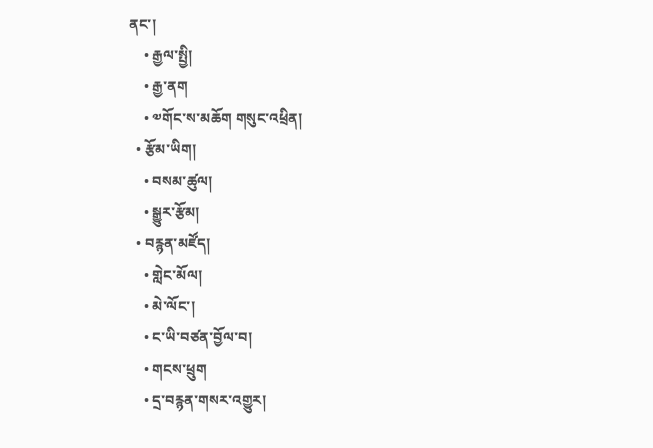ནང་།
    • རྒྱལ་སྤྱི།
    • རྒྱ་ནག
    • ༧གོང་ས་མཆོག གསུང་འཕྲིན།
  • རྩོམ་ཡིག།
    • བསམ་ཚུལ།
    • སྒྱུར་རྩོམ།
  • བརྙན་མཛོད།
    • གླེང་མོལ།
    • མེ་ལོང་།
    • ང་ཡི་བཙན་བྱོལ་བ།
    • གངས་ཕྲུག
    • དྲ་བརྙན་གསར་འགྱུར།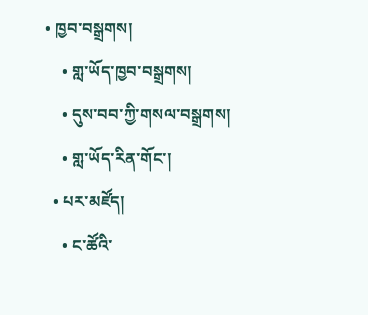• ཁྱབ་བསྒྲགས།
    • གླ་ཡོད་ཁྱབ་བསྒྲགས།
    • དུས་བབ་ཀྱི་གསལ་བསྒྲགས།
    • གླ་ཡོད་རིན་གོང་།
  • པར་མཛོད།
    • ང་ཚོའི་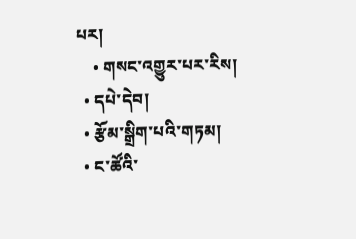པར།
    • གསང་འགྱུར་པར་རིས།
  • དཔེ་དེབ།
  • རྩོམ་སྒྲིག་པའི་གཏམ།
  • ང་ཚོའི་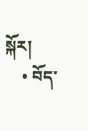སྐོར།
    • བོད་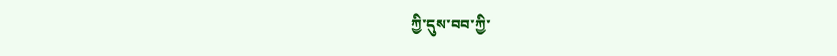ཀྱི་དུས་བབ་ཀྱི་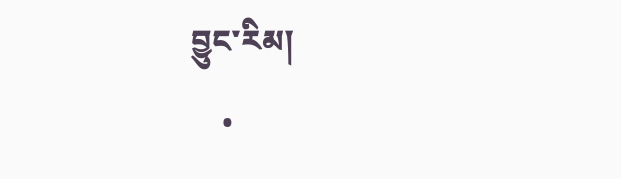བྱུང་རིམ།
    •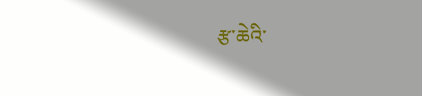རྩ་ཆེའི་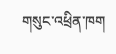གསུང་འཕྲིན་ཁག